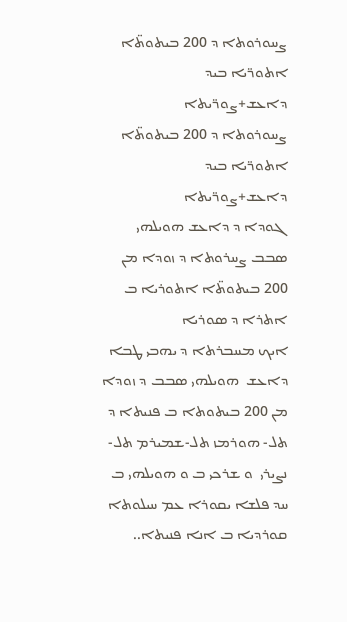ܨܚܘܪܘܬܐ ܕ 200 ܒܝܬܘܬ̈ܐ ܐܬܘܪ̈ܝܐ ܒܝܕ ܕܐܥܫ+ܨܘܪ̈ܝܬܐ
ܨܚܘܪܘܬܐ ܕ 200 ܒܝܬܘܬ̈ܐ ܐܬܘܪ̈ܝܐ ܒܝܕ ܕܐܥܫ+ܨܘܪ̈ܝܬܐ
 ܓܘܕܐ ܕ ܕܐܥܫ ܗܘܝܠܗܝ ܣܒܒ ܨܚܪܘܬܐ ܕ ܙܘܕܐ ܡܢ 200 ܒܝܬܘܬ̈ܐ ܐܬܘܪܝܐ ܒ ܐܬܪܐ ܕ ܣܘܪܝܐ
ܐܝܟ ܡܚܒܪܬܐ ܕ ܝܗܒܝ ܛܒܐ ܕܐܥܫ  ܗܘܝܠܗܝ ܣܒܒ ܕ ܙܘܕܐ ܡܢ 200 ܒܝܬܘܬܐ ܒ ܦܢܝܬܐ ܕ ܬܠ- ܗܘܪܡܙ ܬܠ-ܫܡܝܪܡ ܬܠ- ܢܨܝܪܝ  ܘ ܫܪܟܝ ܒ ܘ ܗܘܝܠܗܝ ܒ ܚܕ ܦܠܫܐ ܝܩܘܪܐ ܥܡ ܚܝܠܘܬܐ ܩܘܪܕܝܐ ܒ ܐܢܐ ܦܢܝܬܐ..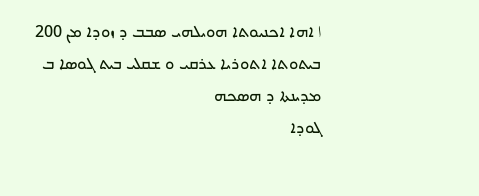ا ܐܗܐ ܐܟܢܝܘܬܐ ܗܘܝܠܗܝ ܣܒܒ ܕ ܙܘܕܐ ܡܢ 200 ܒܝܬܘܬܐ ܐܬܘܪܝܐ ܥܪܩܝ ܘ ܫܩܠܝ ܒܝܬ ܓܘܣܐ ܒ ܡܕܝܢܬܐ ܕ ܗܣܟܗ
ܓܘܕܐ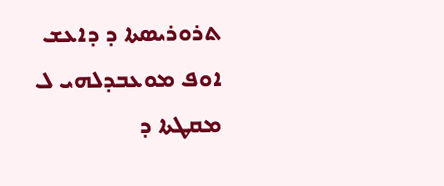ܬܪܘܪܝܣܬܐ ܕ ܕܐܥܫ ܐܘܦ ܡܘܥܒܕܠܗܝ ܠ ܡܩܛܬܐ ܕ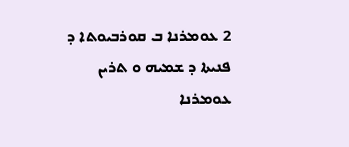2 ܥܘܡܪܢܐ ܒ ܩܘܪܒܝܘܬܐ ܕ ܦܢܝܬܐ ܕ ܫܡܝܗ ܘ ܬܪܝܢ ܥܘܡܪܢܐ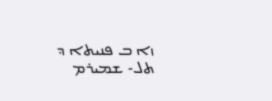ܙܐ ܒ ܦܢܝܬܐ ܕ ܬܠ- ܫܡܝܪܡ